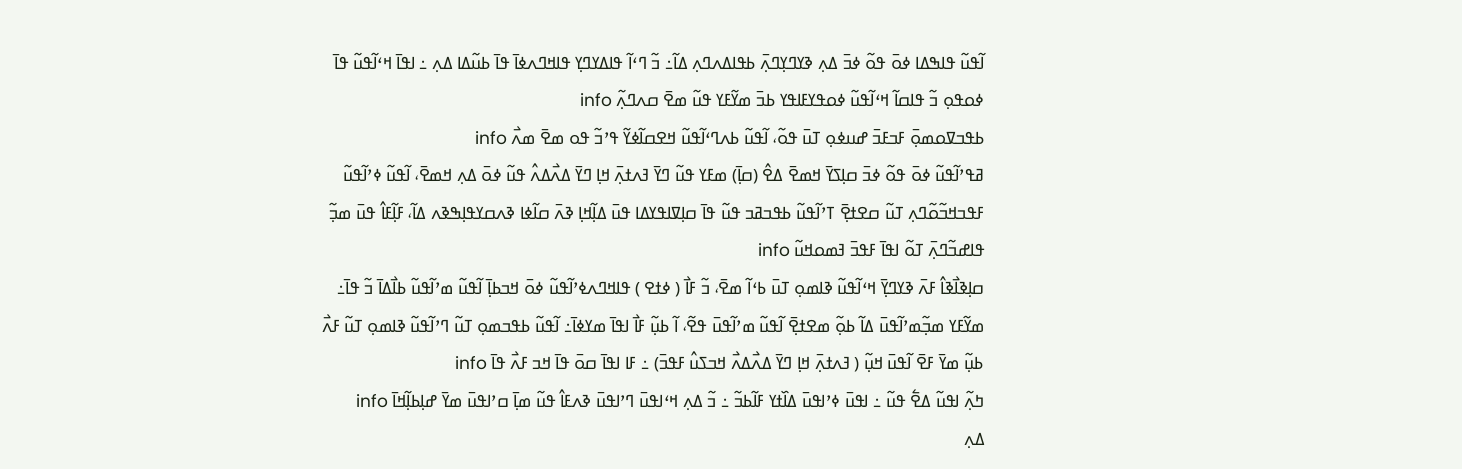ߊ߬ߟߎ߬ ߟߊߒߡߊ ߦߋ߫ ߟߋ߬ ߦߏ߫ ߡߍ߲ ߢߌߣߌ߲ߣߍ߲߫ ߕߟߊߡߍߣߍ߲ ߡߊ߬߸ ߏ߬ ߣߵߊ߬ ߟߊߡߌߣߌ߲ ߟߊߞߣߍߦߊ߫ ߟߊ߫ ߕߎ߬ߡߊ ߡߍ߲ ߸ ߊߟߊ߫ ߞߵߊ߬ߟߎ߬ ߟߊ߫ ߦߋߟߋ߲ ߏ߬ ߟߊߛߊ߬ ߞߵߊ߬ߟߎ߬ ߦߋߟߌߓߊߟߌ ߕߏ߫ ߘߌ߬ߓߌ ߟߎ߬ ߘߐ߫ ߛߍߣߍ߲߬ info
ߕߟߏߜߋߘߋ߲߫ ߓߏߓߏ߫ ߝߎߦߋ߲ ߠߎ߫ ߟߋ߬، ߊ߬ߟߎ߬ ߕߍߣߵߊ߬ߟߎ߬ ߞߐߛߊ߬ߦߌ߬ ߟߴߏ߬ ߟߋ ߘߐ߫ ߘߍ߯ info
ߥߟߴߊ߬ߟߎ߬ ߦߋ߫ ߟߋ߬ ߦߏ߫ ߛߊ߲ߖߌ߫ ߞߘߐ߫ ߡߐ߮ (ߛߊ߲߫) ߘߓߌ ߟߎ߬ ߣߌ߫ ߔߍߙߍ߲߫ ߞߊ߲ ߣߌ߫ ߡߍ߯ߡߍ߮ ߟߎ߬ ߦߋ߫ ߡߍ߲ ߞߘߐ߫، ߊ߬ߟߎ߬ ߦߴߊ߬ߟߎ߬ ߓߟߏߞߏ߬ߋ߬ߣߍ߲ ߠߎ߬ ߛߐߙߐ߲߫ ߠߴߊ߬ߟߎ߬ ߕߟߏߥߏ ߟߎ߬ ߟߊ߫ ߛߊ߲ߜߊߟߌߡߊ ߟߎ߫ ߡߊ߲߬ߞߊ߲ ߢߍ߫ ߛߊ߬ߦߊ ߢߍߛߌߟߊ߲ߒߢߍ ߡߊ߬، ߓߊ߲߬ߓߊ߮ ߟߎ߫ ߘߏ߲߬ ߟߊߝߏ߬ߣߍ߲߫ ߠߋ߬ ߊߟߊ߫ ߓߟߏ߫ ߔߘߋߞߎ߬ info
ߛߊ߲ߢߊ߯ߢߊ߮ ߓߍ߫ ߢߌߣߌ߲߫ ߞߵߊ߬ߟߎ߬ ߢߊߘߋ߲ ߠߎ߫ ߕߵߊ߬ ߘߐ߫، ߏ߬ ߓߊ߯ ( ߦߙߐ ) ߟߊߞߣߍߦߴߊ߬ߟߎ߬ ߦߋ߫ ߞߏߕߊ߲߫ ߊ߬ߟߎ߬ ߘߴߊ߬ߟߎ߬ ߕߊ߯ߡߊ߫ ߏ߬ ߟߊ߫߸ ߘߌ߬ߓߌ ߘߏ߲߬ߘߴߊ߬ߟߎ߫ ߡߊ߬ ߕߋ߲߬ ߘߐߙߐ߲߫ ߊ߬ߟߎ߬ ߘߴߊ߬ߟߎ߫ ߟߐ߬، ߊ߬ ߕߎ߲߬ ߓߊ߯ ߊߟߊ߫ ߘߌߦߊ߫߸ ߊ߬ߟߎ߬ ߕߟߏߘߋ߲ ߠߎ߬ ߣߴߊ߬ߟߎ߬ ߢߊߘߋ߲ ߠߎ߬ ߓߍ߯ ߕߎ߲߬ ߘߌ߫ ߓߐ߫ ߊ߬ߟߎ߫ ߞߎ߲߬ ( ߔߍߙߍ߲߫ ߞߊ߲ ߣߌ߫ ߡߍ߯ߡߍ߯ ߞߏߖߎ߮ ߓߟߏ߫) ߸ ߓߊ ߊߟߊ߫ ߛߋ߫ ߟߊ߫ ߞߏ ߓߍ߯ ߟߊ߫ info
ߤߍ߲߬ ߊߟߎ߬ ߡߐ߱ ߟߎ߬ ߸ ߊߟߎ߫ ߦߴߊߟߎ߫ ߡߊ߰ߙߌ ߓߊ߬ߕߏ߬ ߸ ߏ߬ ߡߍ߲ ߞߵߊߟߎ߫ ߣߴߊߟߎ߫ ߢߍߓߊ߮ ߟߎ߬ ߘߊ߲߫ ߛߴߊߟߎ߫ ߘߌ߫ ߝߊ߲ߕߊ߲߬ߞߊ߫ info
ߡߍ߲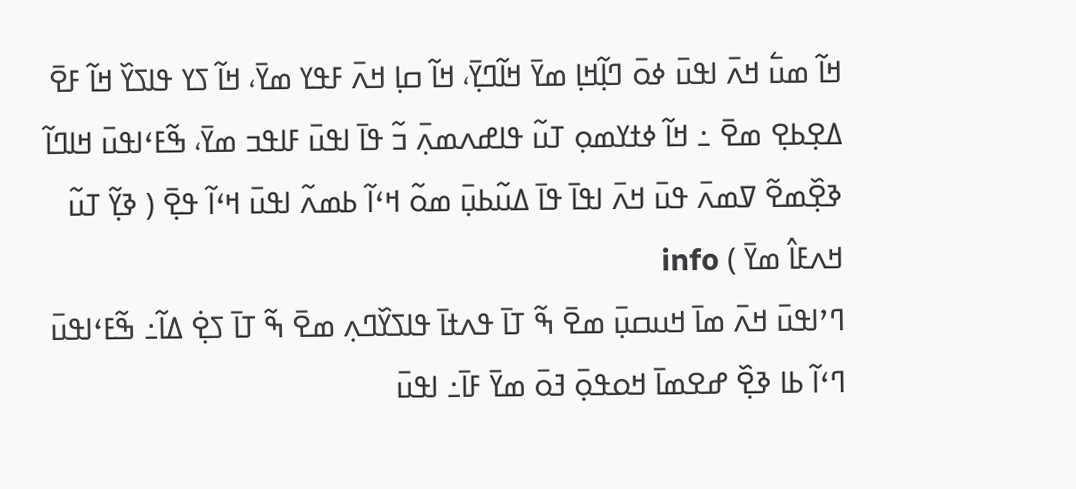ߞߊ߬ ߘߎ߱ ߞߍ߫ ߊߟߎ߫ ߦߋ߫ ߣߊ߲߬ߞߊ߲ ߘߌ߫ ߞߊ߬ߣߌ߲߫، ߞߊ߬ ߛߊ߲ ߞߍ߫ ߓߟߌ ߘߌ߫، ߞߊ߬ ߖߌ ߟߊߖߌ߰ ߞߊ߬ ߓߐ߫ ߡߐ߲ߕߐ߲ ߘߐ߫ ߸ ߞߊ߬ ߦߙߌߘߋ߲ ߠߎ߬ ߟߊߝߍߘߍ߲߫ ߏ߬ ߟߊ߫ ߊߟߎ߫ ߓߊߟߏ ߘߌ߫، ߒ߬ߓߵߊߟߎ߫ ߞߊߣߊ߬ ߢߐ߲߰ߘߐ߬ ߜߘߍ߫ ߟߎ߫ ߞߍ߫ ߊߟߊ߫ ߟߊ߫ ߡߎ߬ߕߎ߲߫ ߘߋ߬ ߞߵߊ߬ ߕߘߍ߬ ߊߟߎ߫ ߞߵߊ߬ ߟߐ߲߫ ( ߢߌ߲߬ ߠߎ߬ ߞߍߓߊ߮ ߘߌ߫ ) info
ߣߴߊߟߎ߫ ߞߍ߫ ߘߊ߫ ߞߎߛߎ߲߫ ߘߐ߫ ߒ߬ ߠߊ߫ ߟߍߙߊ߫ ߟߊߖߌ߰ߣߍ߲ ߘߐ߫ ߒ߬ ߠߊ߫ ߖߐ߲߭ ߡߊ߬߸ ߒ߬ߓߵߊߟߎ߫ ߣߵߊ߬ ߕߊ ߢߐ߲߰ ߝߐߘߊ߫ ߞߋߟߋ߲߫ ߔߋ߫ ߘߌ߫ ߓߊ߫߸ ߊߟߎ߫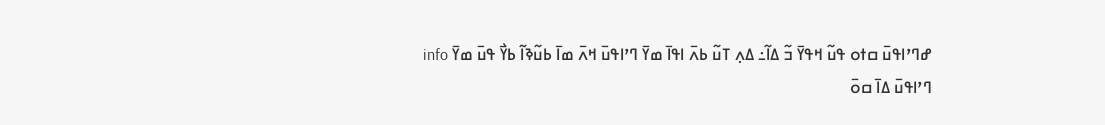ߝߣߴߊߟߎ߫ ߛߙߋ ߟߎ߬ ߞߟߌ߫ ߏ߬ ߡߊ߬߸ ߡߍ߲ ߠߎ߬ ߕߍ߫ ߊߟߊ߫ ߘߌ߫ ߣߴߊߟߎ߫ ߞߍ߫ ߘߊ߫ ߕߎ߬ߢߊ߬ ߕߌ߯ ߟߎ߫ ߘߌ߫ info
ߣߴߊߟߎ߫ ߡߊ߫ ߛߋ߫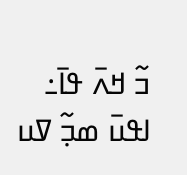ߏ߬ ߞߍ߫ ߟߊ߫߸ ߊߟߎ߫ ߘߏ߲߬ ߜߎ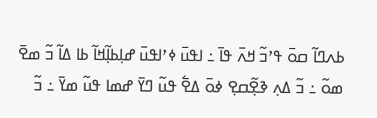ߕߍߣߊ߬ ߛߋ߫ ߟߴߏ߬ ߞߍ߫ ߟߊ߫ ߸ ߊߟߎ߫ ߦߴߊߟߎ߫ ߝߊ߲ߕߊ߲߬ߞߊ߬ ߕߊ ߡߊ߬ ߏ߬ ߘߐ߫ ߘߋ߬ ߸ ߏ߬ ߡߍ߲ ߢߐ߲߬ߛߐ߲ ߦߋ߫ ߡߐ߱ ߟߎ߬ ߣߌ߫ ߝߘߊ ߟߎ߬ ߘߌ߫ ߸ ߏ߬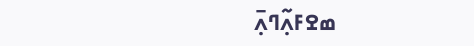ߘߐߓߍ߲߬ߣߍ߲߫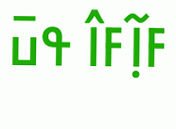ߓߊ߲߬ߓߊ߮ ߟߎ߫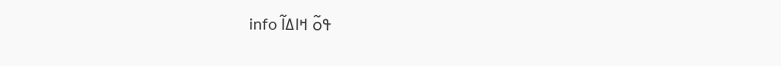ߟߋ߬ ߞߊߡߊ߬ info